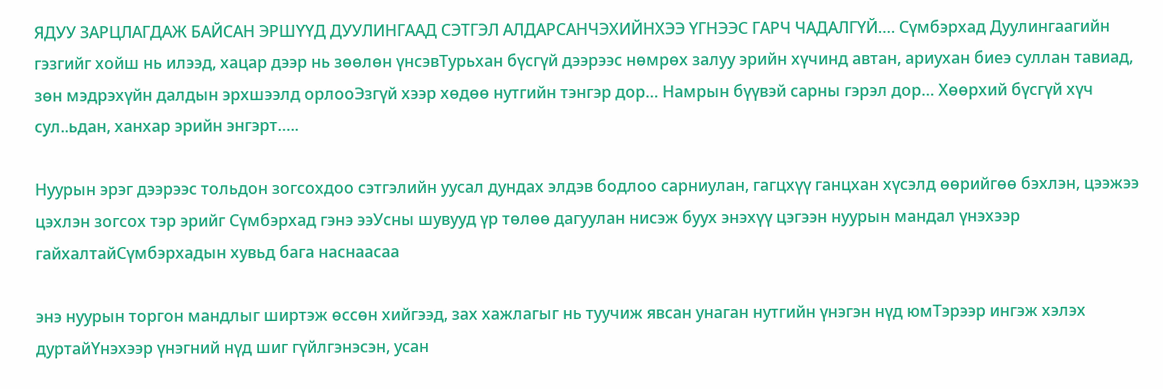ЯДУУ ЗАРЦЛАГДАЖ БАЙСАН ЭРШҮҮД ДУУЛИНГААД СЭТГЭЛ АЛДАРСАНЧЭХИЙНХЭЭ ҮГНЭЭС ГАРЧ ЧАДАЛГҮЙ…. Сүмбэрхад Дуулингаагийн гэзгийг хойш нь илээд, хацар дээр нь зөөлөн үнсэвТурьхан бүсгүй дээрээс нөмрөх залуу эрийн хүчинд автан, ариухан биеэ суллан тавиад, зөн мэдрэхүйн далдын эрхшээлд орлооЭзгүй хээр хөдөө нутгийн тэнгэр дор… Намрын бүүвэй сарны гэрэл дор… Хөөрхий бүсгүй хүч сул..ьдан, ханхар эрийн энгэрт…..

Нуурын эрэг дээрээс тольдон зогсохдоо сэтгэлийн уусал дундах элдэв бодлоо сарниулан, гагцхүү ганцхан хүсэлд өөрийгөө бэхлэн, цээжээ цэхлэн зогсох тэр эрийг Сүмбэрхад гэнэ ээУсны шувууд үр төлөө дагуулан нисэж буух энэхүү цэгээн нуурын мандал үнэхээр гайхалтайСүмбэрхадын хувьд бага наснаасаа

энэ нуурын торгон мандлыг ширтэж өссөн хийгээд, зах хажлагыг нь туучиж явсан унаган нутгийн үнэгэн нүд юмТэрээр ингэж хэлэх дуртайҮнэхээр үнэгний нүд шиг гүйлгэнэсэн, усан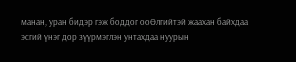манан, уран бидэр гэж боддог ооӨлгийтэй жаахан байхдаа эсгий үнэг дор зүүрмэглэн унтахдаа нуурын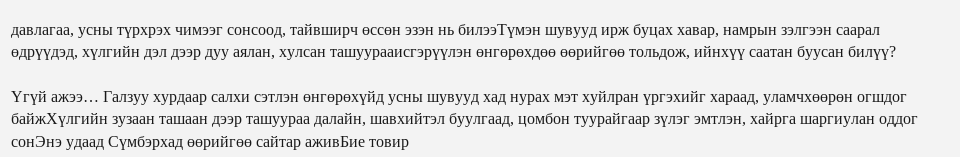давлагаа, усны түрхрэх чимээг сонсоод, тайвширч өссөн эзэн нь билээТүмэн шувууд ирж буцах хавар, намрын зэлгээн саарал өдрүүдэд, хүлгийн дэл дээр дуу аялан, хулсан ташуурааисгэрүүлэн өнгөрөхдөө өөрийгөө тольдож, ийнхүү саатан буусан билүү?

Үгүй ажээ… Галзуу хурдаар салхи сэтлэн өнгөрөхүйд усны шувууд хад нурах мэт хуйлран үргэхийг хараад, уламчхөөрөн огшдог байжХүлгийн зузаан ташаан дээр ташуураа далайн, шавхийтэл буулгаад, цомбон туурайгаар зүлэг эмтлэн, хайрга шаргиулан оддог сонЭнэ удаад Сүмбэрхад өөрийгөө сайтар аживБие товир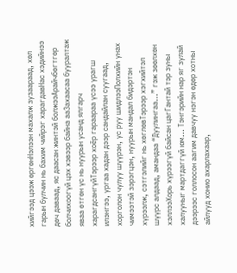хийгээд цээж өргөнНэлээн махалж зузаараад, хөл гарын булчин нь бахим чийрэг харагдавНас хэдийнээ дөч даваад, яс даасан жинтэй болжээАрайчбөгтгөр болчихоогүй цэх хэвээр байна ааЗахаасаа бууралтаж яваа өтгөн үс нь нуурын усанд ялгарч харагдсангүйТэрээр хоёр гараараа үсээ урагш илэнгээ, ургаа хадан дээр сандайлан суугаад, хорголон чулуу шүүрэн, ус руу шидлээПолхийн унах чимээтэй зэрэгцэн, нуурын мандал бидэртэн хүрээлж, сэтгэлийг нь хөглөвТэрээр хэгхийтэл шүүрс алдаад, амандаа “Дуулингаа…” гэж зөөлхөн хэллээХорь хүрээгүй байсан цагГантай тэр зуны халууныг мартдаггүй юм… Тэнгэрийн нар яг зулай дээрээс голлосон аагим давчуу нэгэн өдөр хотны айлууд хонио ахарлахаар,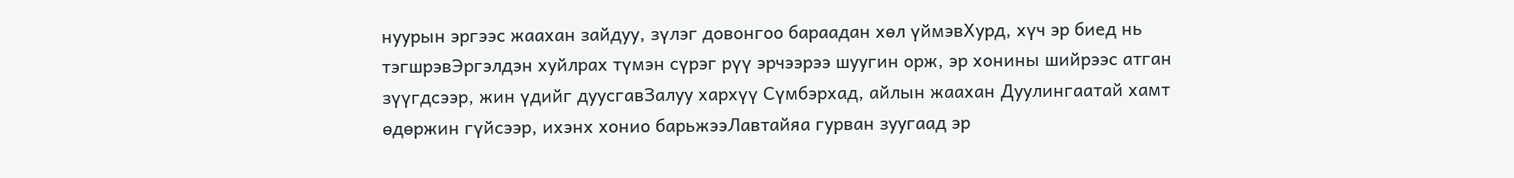нуурын эргээс жаахан зайдуу, зүлэг довонгоо бараадан хөл үймэвХурд, хүч эр биед нь тэгшрэвЭргэлдэн хуйлрах түмэн сүрэг рүү эрчээрээ шуугин орж, эр хонины шийрээс атган зүүгдсээр, жин үдийг дуусгавЗалуу хархүү Сүмбэрхад, айлын жаахан Дуулингаатай хамт өдөржин гүйсээр, ихэнх хонио барьжээЛавтайяа гурван зуугаад эр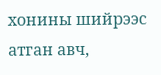хонины шийрээс атган авч,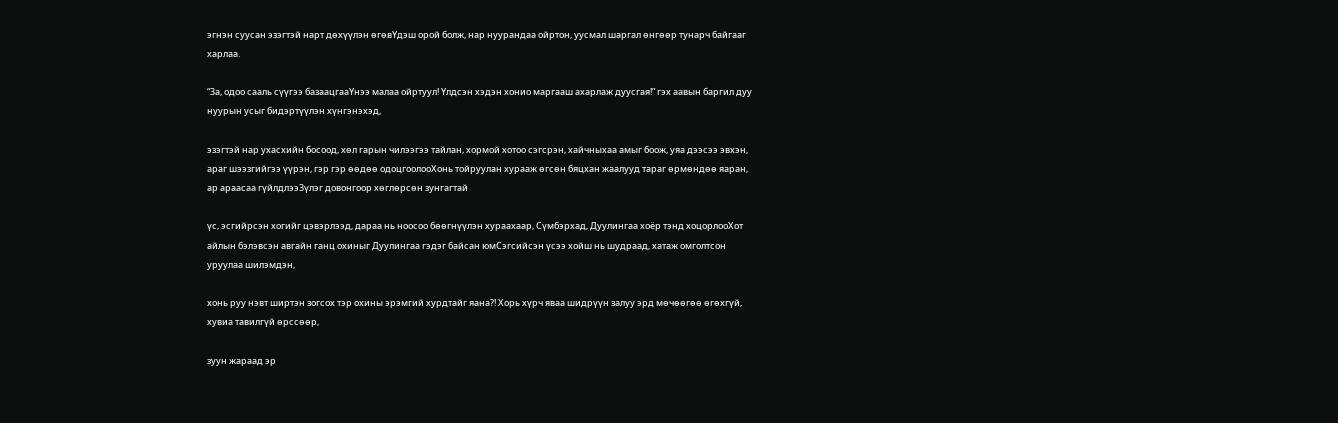эгнэн суусан эзэгтэй нарт дөхүүлэн өгөвҮдэш орой болж, нар нуурандаа ойртон, уусмал шаргал өнгөөр тунарч байгааг харлаа.

“За, одоо сааль сүүгээ базаацгааҮнээ малаа ойртуул! Үлдсэн хэдэн хонио маргааш ахарлаж дуусгая!” гэх аавын баргил дуу нуурын усыг бидэртүүлэн хүнгэнэхэд,

эзэгтэй нар ухасхийн босоод, хөл гарын чилээгээ тайлан, хормой хотоо сэгсрэн, хайчныхаа амыг боож, уяа дээсээ эвхэн, араг шээзгийгээ үүрэн, гэр гэр өөдөө одоцгоолооХонь тойруулан хурааж өгсөн бяцхан жаалууд тараг өрмөндөө яаран, ар араасаа гүйлдлээЗүлэг довонгоор хөглөрсөн зунгагтай

үс, эсгийрсэн хогийг цэвэрлээд, дараа нь ноосоо бөөгнүүлэн хураахаар, Сүмбэрхад, Дуулингаа хоёр тэнд хоцорлооХот айлын бэлэвсэн авгайн ганц охиныг Дуулингаа гэдэг байсан юмСэгсийсэн үсээ хойш нь шудраад, хатаж омголтсон уруулаа шилэмдэн,

хонь руу нэвт ширтэн зогсох тэр охины эрэмгий хурдтайг яана?! Хорь хүрч яваа шидрүүн залуу эрд мөчөөгөө өгөхгүй, хувиа тавилгүй өрссөөр,

зуун жараад эр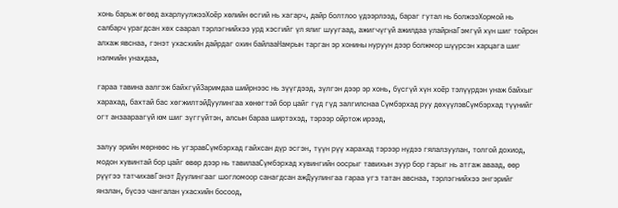хонь барьж өгөөд ахарлуулжээХоёр хөлийн өсгий нь хагарч, дайр болтлоо үдээрлээд, бараг гутал нь болжээХормой нь салбарч урагдсан хөх саарал тэрлэгнийхээ урд хэсгийг үл ялиг шуугаад, ажигчүгүй ажилдаа улайрнаГэмгүй хүн шиг тойрон алхаж явснаа, гэнэт ухасхийн дайрдаг охин байлааНамрын тарган эр хонины нуруун дээр болжмор шүүрсэн харцага шиг нэлмийн унахдаа,

гараа тавина аалгэж байхгүйЗаримдаа шийрнээс нь зүүгдээд, зүлгэн дээр эр хонь, бүсгүй хүн хоёр тэлүүрдэн унаж байхыг харахад, бахтай бас хөгжилтэйДуулингаа хөнөгтэй бор цайг гүд гүд залгилснаа Сүмбэрхад руу дөхүүлэвСүмбэрхад түүнийг огт анзаараагүй юм шиг зүггүйтэн, алсын бараа ширтэхэд, тэрээр ойртож ирээд,

залуу эрийн мөрнөөс нь угзравСүмбэрхад гайхсан дүр эсгэн, түүн рүү харахад тэрээр нүдээ гялалзуулан, толгой дохиод, модон хувинтай бор цайг өвөр дээр нь тавилааСүмбэрхад хувингийн оосрыг тавихын зуур бор гарыг нь атгаж аваад, өөр рүүгээ татчихавГэнэт Дуулингааг шогломоор санагдсан ажДуулингаа гараа угз татан авснаа, тэрлэгнийхээ энгэрийг янзлан, бүсээ чангалан ухасхийн босоод,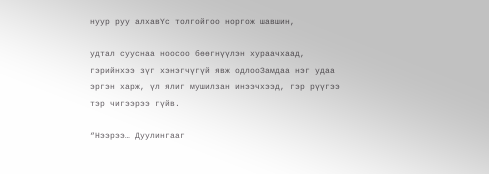нуур руу алхавҮс толгойгоо норгож шавшин,

удтал сууснаа ноосоо бөөгнүүлэн хураачхаад, гэрийнхээ зүг хэнэгчүгүй явж одлооЗамдаа нэг удаа эргэн харж, үл ялиг мушилзан инээчхээд, гэр рүүгээ тэр чигээрээ гүйв.

“Нээрээ… Дуулингааг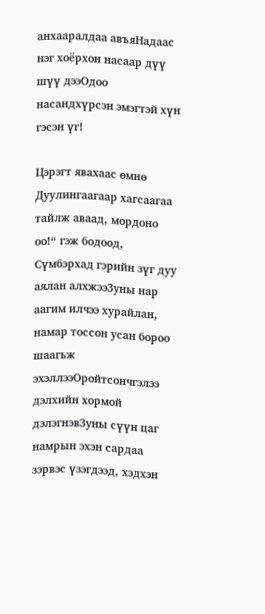анхааралдаа авъяНадаас нэг хоёрхон насаар дүү шүү дээОдоо насандхүрсэн эмэгтэй хүн гэсэн үг!

Цэрэгт явахаас өмнө Дуулингаагаар хагсаагаа тайлж аваад, мордоно оо!“ гэж бодоод, Сүмбэрхад гэрийн зүг дуу аялан алхжээЗуны нар аагим илчээ хурайлан, намар тоссон усан бороо шаагьж эхэллээОройтсончгэлээ дэлхийн хормой дэлэгнэвЗуны сүүн цаг намрын эхэн сардаа зэрвэс үзэгдээд, хэдхэн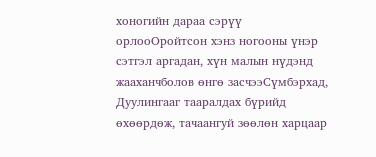хоногийн дараа сэрүү орлооОройтсон хэнз ногооны үнэр сэтгэл аргадан, хүн малын нүдэнд жааханчболов өнгө засчээСүмбэрхад, Дуулингааг тааралдах бүрийд өхөөрдөж, тачаангуй зөөлөн харцаар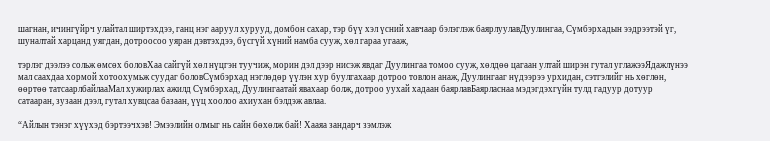шагнан, ичингүйрч улайтал ширтэхдээ, ганц нэг ааруул хурууд, домбон сахар, тэр бүү хэл үсний хавчаар бэлэглэж баярлуулавДуулингаа, Сүмбэрхадын ээдрээтэй үг, шуналтай харцанд уягдан, дотроосоо уяран дэвтэхдээ, бүсгүй хүний намба сууж, хөл гараа угааж,

тэрлэг дээлээ сольж өмсөх боловХаа сайгүй хөл нүцгэн туучиж, морин дэл дээр нисэж явдаг Дуулингаа томоо сууж, хөлдөө цагаан ултай ширэн гутал углажээЯдажлүнээ мал саахдаа хормой хотоохумьж суудаг боловСүмбэрхад нэглөдөр үүлэн хур буулгахаар дотроо товлон анаж, Дуулингааг нүдээрээ урхидан, сэтгэлийг нь хөглөн, өөртөө татсаарлбайлааМал хужирлах ажилд Сүмбэрхад, Дуулингаатай явахаар болж, дотроо уухай хадаан баярлавБаярласнаа мэдэгдэхгүйн тулд гадуур дотуур сатааран, зузаан дээл, гутал хувцсаа базаан, үүц хоолоо ахиухан бэлдэж авлаа.

“Айлын тэнэг хүүхэд бэртээчхэв! Эмээлийн олмыг нь сайн бөхөлж бай! Хааяа зандарч зэмлэж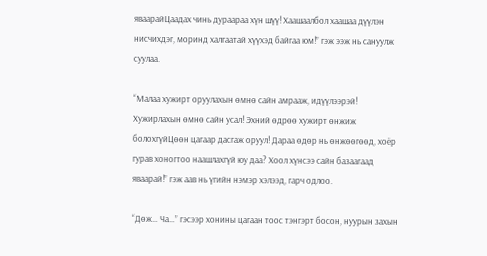яваарайЦаадах чинь дураараа хүн шүү! Хаашаалбол хаашаа дүүлэн нисчихдэг, моринд халгаатай хүүхэд байгаа юм!” гэж ээж нь сануулж суулаа.

“Малаа хужирт оруулахын өмнө сайн амрааж, идүүлээрэй! Хужирлахын өмнө сайн усал! Эхний өдрөө хужирт өнжиж болохгүйЦөөн цагаар дасгаж оруул! Дараа өдөр нь өнжөөгөөд, хоёр гурав хоногтоо наашлахгүй юу даа? Хоол хүнсээ сайн базаагаад яваарай!” гэж аав нь үгийн нэмэр хэлээд, гарч одлоо.

“Дөж… Ча…” гэсээр хонины цагаан тоос тэнгэрт босон, нуурын захын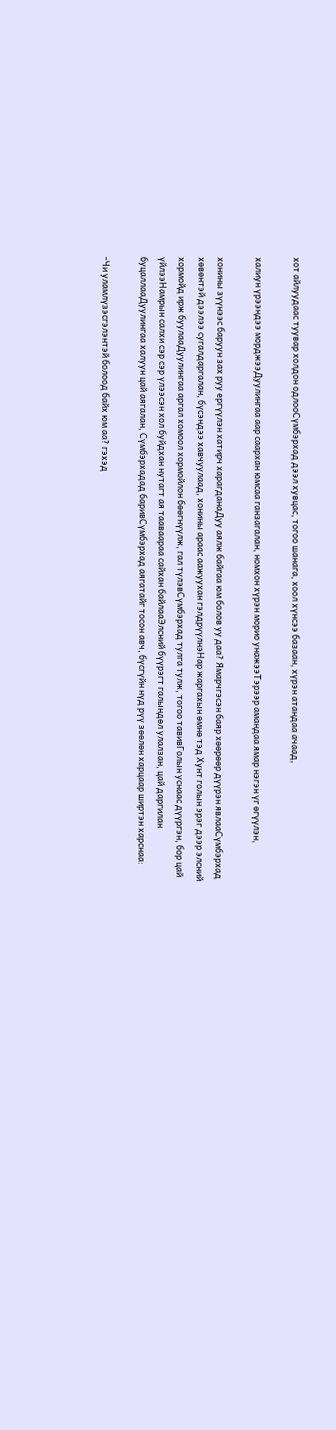хот айлуудаас туувар холдон одлооСүмбэрхад дээл хувцас, тогоо шанага, хоол хүнсээ базаан, хүрэн атандаа ачаад,

халиун үрээндээ морджээДуулингаа аар саархан юмсаа ганзагалан, номхон хүрэн морио унажээТэрээр амандаа ямар нэгэн үг өгүүлэн,

хонины зүүнээс баруун зах руу ергүүлэн хатирч харагданаДуу аялж байгаа юм болов уу даа? Ямарчгэсэн баяр хөөрөөр дүүрэн явлааСүмбэрхад хөвөнтэй дээлээ сугалдаргалан, бүсэндээ хавчуулаад, хонины араас аажуухан гэлдрүүлнэНар жаргахын өмнө тэд Хунт голын эрэг дээр элсний хормойд ирж буулааДуулингаа аргал хомоол хормойлон бөөгнүүлж, гал түлэвСүмбэрхад тулга тулж, тогоо тавивГолын уснаас дүүргэн, бор цай үйлээНамрын салхи сэр сэр үлээсэн хол буйдхан нутагт ая тааваараа сайхан байлааЭлсний бүүрэгт галындөл улалзан, цай даргилан буцаллааДуулингаа халуун цай аягалан, Сүмбэрхадад баривСүмбэрхад аягатайг тосон авч, бүсгүйн нүд рүү зөөлөн харцаар ширтэн харснаа:

-Чи уламлүзэсгэлэнтэй болоод байх юм аа? гэхэд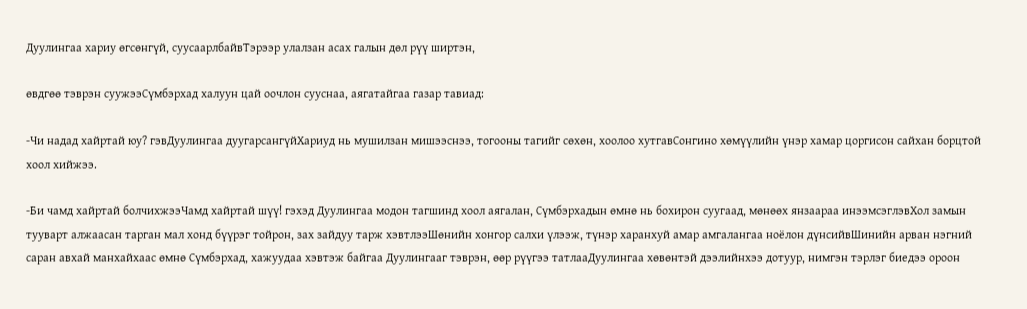Дуулингаа хариу өгсөнгүй, суусаарлбайвТэрээр улалзан асах галын дөл рүү ширтэн,

өвдгөө тэврэн суужээСүмбэрхад халуун цай оочлон сууснаа, аягатайгаа газар тавиад:

-Чи надад хайртай юу? гэвДуулингаа дуугарсангүйХариуд нь мушилзан мишээснээ, тогооны тагийг сөхөн, хоолоо хутгавСонгино хөмүүлийн үнэр хамар цоргисон сайхан борцтой хоол хийжээ.

-Би чамд хайртай болчихжээЧамд хайртай шүү! гэхэд Дуулингаа модон тагшинд хоол аягалан, Сүмбэрхадын өмнө нь бохирон суугаад, мөнөөх янзаараа инээмсэглэвХол замын тууварт алжаасан тарган мал хонд бүүрэг тойрон, зах зайдуу тарж хэвтлээШөнийн хонгор салхи үлээж, түнэр харанхуй амар амгалангаа ноёлон дүнсийвШинийн арван нэгний саран авхай манхайхаас өмнө Сүмбэрхад, хажуудаа хэвтэж байгаа Дуулингааг тэврэн, өөр рүүгээ татлааДуулингаа хөвөнтэй дээлийнхээ дотуур, нимгэн тэрлэг биедээ ороон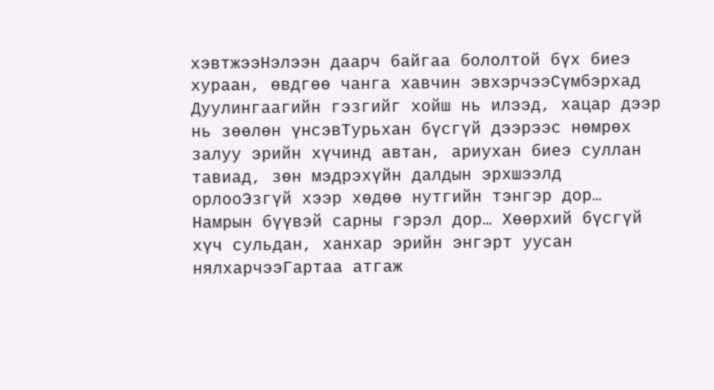хэвтжээНэлээн даарч байгаа бололтой бүх биеэ хураан, өвдгөө чанга хавчин эвхэрчээСүмбэрхад Дуулингаагийн гэзгийг хойш нь илээд, хацар дээр нь зөөлөн үнсэвТурьхан бүсгүй дээрээс нөмрөх залуу эрийн хүчинд автан, ариухан биеэ суллан тавиад, зөн мэдрэхүйн далдын эрхшээлд орлооЭзгүй хээр хөдөө нутгийн тэнгэр дор… Намрын бүүвэй сарны гэрэл дор… Хөөрхий бүсгүй хүч сульдан, ханхар эрийн энгэрт уусан нялхарчээГартаа атгаж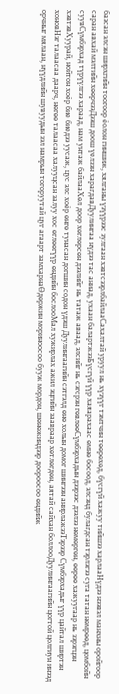базсан элсэн ширхгийн тоогоор ёолон гиншиж, хялганы үзүүрээс зулгаан хэвтсээрлбайлааСахалтай уруул нь хүзүүг тэмтчин төөрөхөд, бүсгүй хажуу тийшээ харлааНүдээ нээвэл манхны оройгоор саран авхай мэлтийн хөөрчээДээш доош үелзэн харагдавДуулингаа нүдээ тас аниад, ухаан балартжээБүсгүй үүр хаяарахаас өмнө босоод, элсэнд булагдсан тэрлэгээ суга татан нөмрөөд, цомбойн суувСүмбэрхад түрүүлгээ хараад, нам унтаж байлааХөл доор хөглөрсөн дээлийг нь татаж аваад, элсийг нь сэгсрэн гөвлөөСүмбэрхадын дээрээс дээлээ нөмөргөн, өөрөө хажуугаар нь зэрэгцэн хэвтэвХуурай, нойтон хоёр бие биедээ уусаж, цус элс хоёр өнгө тунасан догшин содон үдэш Дуулингаагийн сэтгэлд өнө холын домог шингээн анирлажээТэрээр Сүмбэрхадыг үүр цайтал ширтэн хоновНэг талаасаа даарч, нөгөө талаасаа халууцсан залуу хос өглөөгүүр өндийн бослооМал хужирлах ажил эцгийн заавраар хөтлөгдөн, аятай сайхан боллооДуулингаагийн цогтой цолгиун инээд орчныг мялаан, нүүдлийн шувуудын зэл намрын тогоруутай цуг агаарт замхарнаӨдөржин мориноосоо бууж мордон, шөнөжиндээр доороосоо өндийж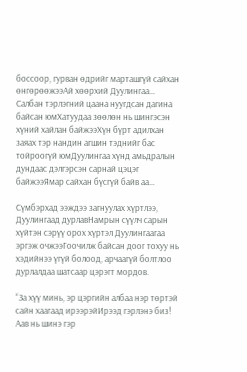боссоор, гурван өдрийг марташгүй сайхан өнгөрөөжээАй хөөрхий Дуулингаа… Салбан тэрлэгний цаана нуугдсан дагина байсан юмХатуудаа зөөлөн нь шингэсэн хүний хайлан байжээХүн бүрт адилхан заяах тэр нандин агшин тэднийг бас тойроогүй юмДуулингаа хүнд амьдралын дундаас дэлгэрсэн сарнай цэцэг байжээЯмар сайхан бүсгүй байв аа…

Сүмбэрхад ээждээ загнуулах хүртлээ, Дуулингаад дурлавНамрын сүүлч сарын хүйтэн сэрүү орох хүртэл Дуулингаагаа эргэж очжээГоочилж байсан доог тохуу нь хэдийнээ үгүй болоод, арчаагүй болтлоо дурлалдаа шатсаар цэрэгт мордов.

“За хүү минь, эр цэргийн албаа нэр төртэй сайн хаагаад ирээрэйИрээд гэрлэнэ биз! Аав нь шинэ гэр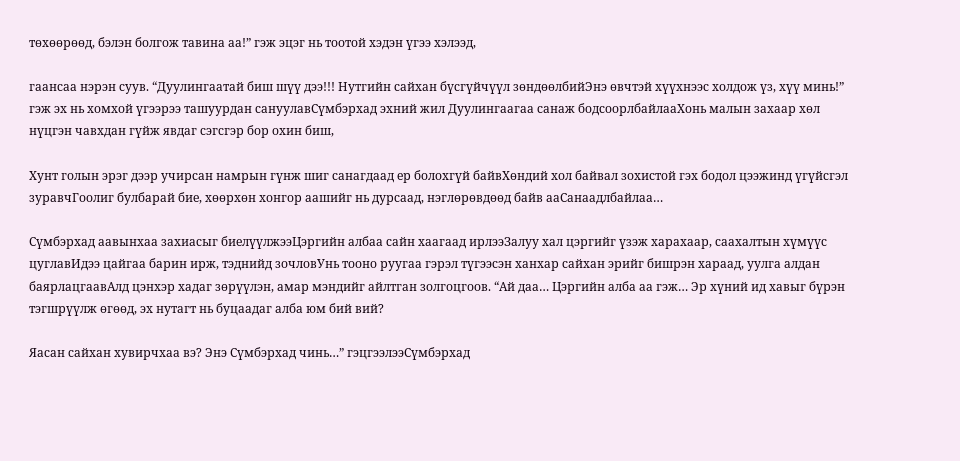төхөөрөөд, бэлэн болгож тавина аа!” гэж эцэг нь тоотой хэдэн үгээ хэлээд,

гаансаа нэрэн суув. “Дуулингаатай биш шүү дээ!!! Нутгийн сайхан бүсгүйчүүл зөндөөлбийЭнэ өвчтэй хүүхнээс холдож үз, хүү минь!” гэж эх нь хомхой үгээрээ ташуурдан сануулавСүмбэрхад эхний жил Дуулингаагаа санаж бодсоорлбайлааХонь малын захаар хөл нүцгэн чавхдан гүйж явдаг сэгсгэр бор охин биш,

Хунт голын эрэг дээр учирсан намрын гүнж шиг санагдаад ер болохгүй байвХөндий хол байвал зохистой гэх бодол цээжинд үгүйсгэл зуравчГоолиг булбарай бие, хөөрхөн хонгор аашийг нь дурсаад, нэглөрөвдөөд байв ааСанаадлбайлаа…

Сүмбэрхад аавынхаа захиасыг биелүүлжээЦэргийн албаа сайн хаагаад ирлээЗалуу хал цэргийг үзэж харахаар, саахалтын хүмүүс цуглавИдээ цайгаа барин ирж, тэднийд зочловУнь тооно руугаа гэрэл түгээсэн ханхар сайхан эрийг бишрэн хараад, уулга алдан баярлацгаавАлд цэнхэр хадаг зөрүүлэн, амар мэндийг айлтган золгоцгоов. “Ай даа… Цэргийн алба аа гэж… Эр хүний ид хавыг бүрэн тэгшрүүлж өгөөд, эх нутагт нь буцаадаг алба юм бий вий?

Яасан сайхан хувирчхаа вэ? Энэ Сүмбэрхад чинь…” гэцгээлээСүмбэрхад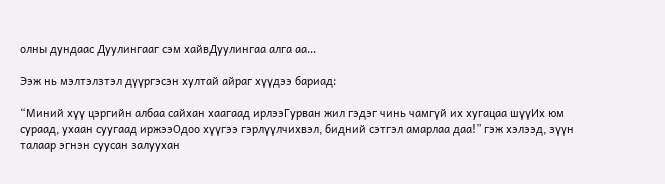олны дундаас Дуулингааг сэм хайвДуулингаа алга аа…

Ээж нь мэлтэлзтэл дүүргэсэн хултай айраг хүүдээ бариад:

“Миний хүү цэргийн албаа сайхан хаагаад ирлээГурван жил гэдэг чинь чамгүй их хугацаа шүүИх юм сураад, ухаан суугаад иржээОдоо хүүгээ гэрлүүлчихвэл, бидний сэтгэл амарлаа даа!” гэж хэлээд, зүүн талаар эгнэн суусан залуухан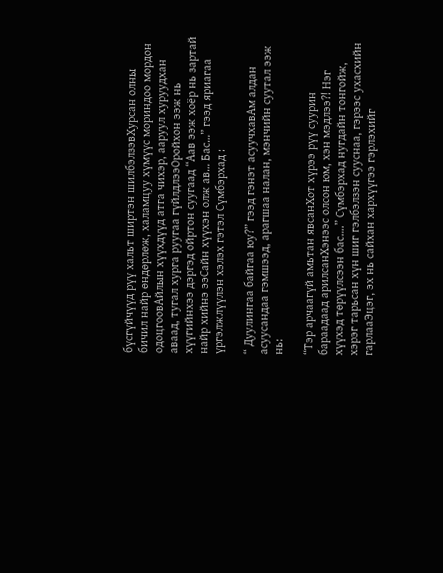бүсгүйчүүд рүү хальт ширтэн шилбэлзэвХурсан олны бичил найр өндөрлөж, халамцуу хүмүүс мориндоо мордон одоцгоовАйлын хүүхдүүд атга чихэр, ааруул хуруудхан аваад, тугал хурга руугаа гүйлдлээОройхон ээж нь хүүгийнхээ дэргэд ойртон суугаад “Аав ээж хоёр нь зартай найр хийнэ ээСайн хүүхэн олж ав… Бас…” гээд яриагаа үргэлжлүүлэн хэлэх гэтэл Сүмбэрхад :

“ Дуулингаа байгаа юу?” гээд гэнэт асуучхавАм алдан асуусандаа гэмшээд, арагшаа налан, мэнчийн суутал ээж нь:

“Тэр арчаагүй амьтан явсанХот хүрээ рүү суурин бараадаад арилсанХэнээс олсон юм, хэн мэдлээ?! Нэг хүүхэд төрүүлсээн бас….” Сүмбэрхад нугдайн тонгойж, хэрэг тарьсан хүн шиг гэлбэлзэн сууснаа, гэрээс ухасхийн гарлааЭцэг, эх нь сайхан хархүүгээ гэрлэхийг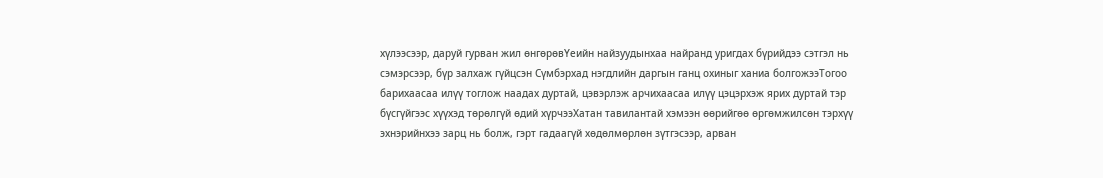хүлээсээр, даруй гурван жил өнгөрөвҮеийн найзуудынхаа найранд уригдах бүрийдээ сэтгэл нь сэмэрсээр, бүр залхаж гүйцсэн Сүмбэрхад нэгдлийн даргын ганц охиныг ханиа болгожээТогоо барихаасаа илүү тоглож наадах дуртай, цэвэрлэж арчихаасаа илүү цэцэрхэж ярих дуртай тэр бүсгүйгээс хүүхэд төрөлгүй өдий хүрчээХатан тавилантай хэмээн өөрийгөө өргөмжилсөн тэрхүү эхнэрийнхээ зарц нь болж, гэрт гадаагүй хөдөлмөрлөн зүтгэсээр, арван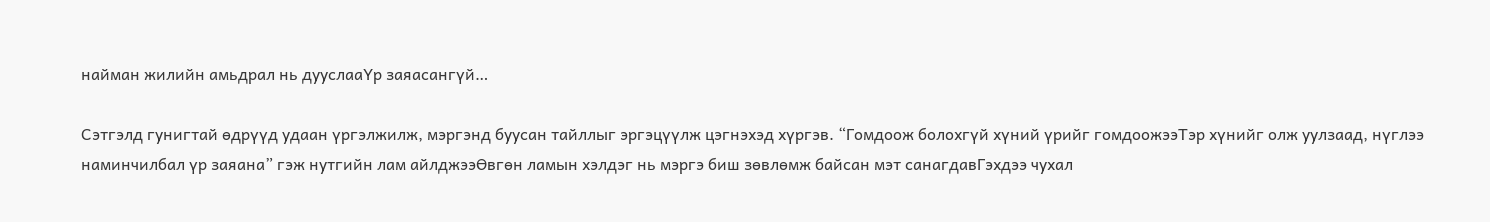найман жилийн амьдрал нь дууслааҮр заяасангүй…

Сэтгэлд гунигтай өдрүүд удаан үргэлжилж, мэргэнд буусан тайллыг эргэцүүлж цэгнэхэд хүргэв. “Гомдоож болохгүй хүний үрийг гомдоожээТэр хүнийг олж уулзаад, нүглээ наминчилбал үр заяана” гэж нутгийн лам айлджээӨвгөн ламын хэлдэг нь мэргэ биш зөвлөмж байсан мэт санагдавГэхдээ чухал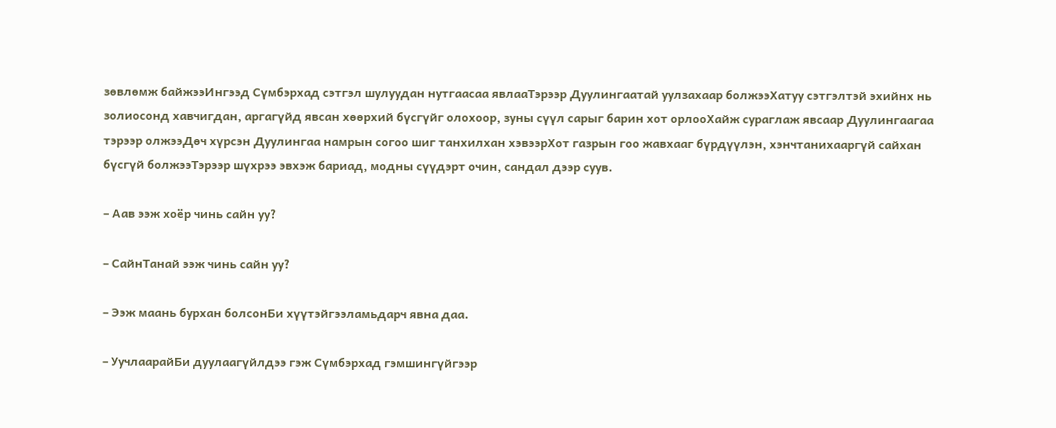зөвлөмж байжээИнгээд Сүмбэрхад сэтгэл шулуудан нутгаасаа явлааТэрээр Дуулингаатай уулзахаар болжээХатуу сэтгэлтэй эхийнх нь золиосонд хавчигдан, аргагүйд явсан хөөрхий бүсгүйг олохоор, зуны сүүл сарыг барин хот орлооХайж сураглаж явсаар Дуулингаагаа тэрээр олжээДөч хүрсэн Дуулингаа намрын согоо шиг танхилхан хэвээрХот газрын гоо жавхааг бүрдүүлэн, хэнчтанихааргүй сайхан бүсгүй болжээТэрээр шүхрээ эвхэж бариад, модны сүүдэрт очин, сандал дээр суув.

– Аав ээж хоёр чинь сайн уу?

– СайнТанай ээж чинь сайн уу?

– Ээж маань бурхан болсонБи хүүтэйгээламьдарч явна даа.

– УучлаарайБи дуулаагүйлдээ гэж Сүмбэрхад гэмшингүйгээр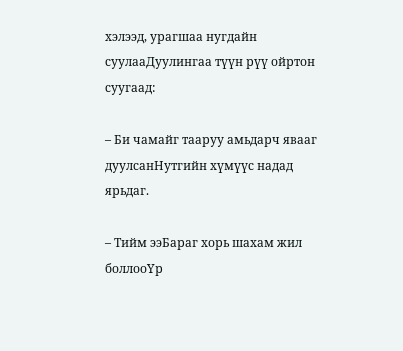хэлээд, урагшаа нугдайн суулааДуулингаа түүн рүү ойртон суугаад:

– Би чамайг тааруу амьдарч явааг дуулсанНутгийн хүмүүс надад ярьдаг.

– Тийм ээБараг хорь шахам жил боллооҮр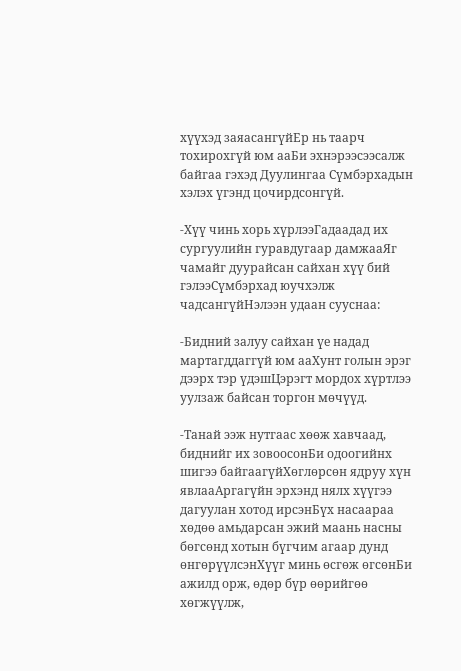хүүхэд заяасангүйЕр нь таарч тохирохгүй юм ааБи эхнэрээсээсалж байгаа гэхэд Дуулингаа Сүмбэрхадын хэлэх үгэнд цочирдсонгүй.

-Хүү чинь хорь хүрлээГадаадад их сургуулийн гуравдугаар дамжааЯг чамайг дуурайсан сайхан хүү бий гэлээСүмбэрхад юучхэлж чадсангүйНэлээн удаан сууснаа:

-Бидний залуу сайхан үе надад мартагддаггүй юм ааХунт голын эрэг дээрх тэр үдэшЦэрэгт мордох хүртлээ уулзаж байсан торгон мөчүүд.

-Танай ээж нутгаас хөөж хавчаад, биднийг их зовоосонБи одоогийнх шигээ байгаагүйХөглөрсөн ядруу хүн явлааАргагүйн эрхэнд нялх хүүгээ дагуулан хотод ирсэнБүх насаараа хөдөө амьдарсан эжий маань насны бөгсөнд хотын бүгчим агаар дунд өнгөрүүлсэнХүүг минь өсгөж өгсөнБи ажилд орж, өдөр бүр өөрийгөө хөгжүүлж,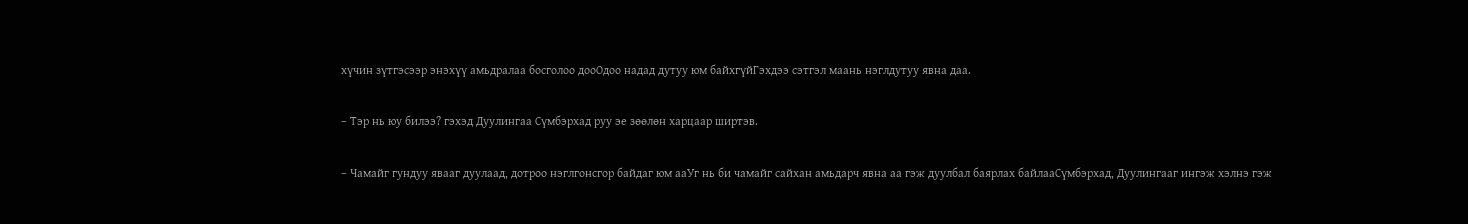хүчин зүтгэсээр энэхүү амьдралаа босголоо дооОдоо надад дутуу юм байхгүйГэхдээ сэтгэл маань нэглдутуу явна даа.

– Тэр нь юу билээ? гэхэд Дуулингаа Сүмбэрхад руу эе зөөлөн харцаар ширтэв.

– Чамайг гундуу явааг дуулаад, дотроо нэглгонсгор байдаг юм ааУг нь би чамайг сайхан амьдарч явна аа гэж дуулбал баярлах байлааСүмбэрхад, Дуулингааг ингэж хэлнэ гэж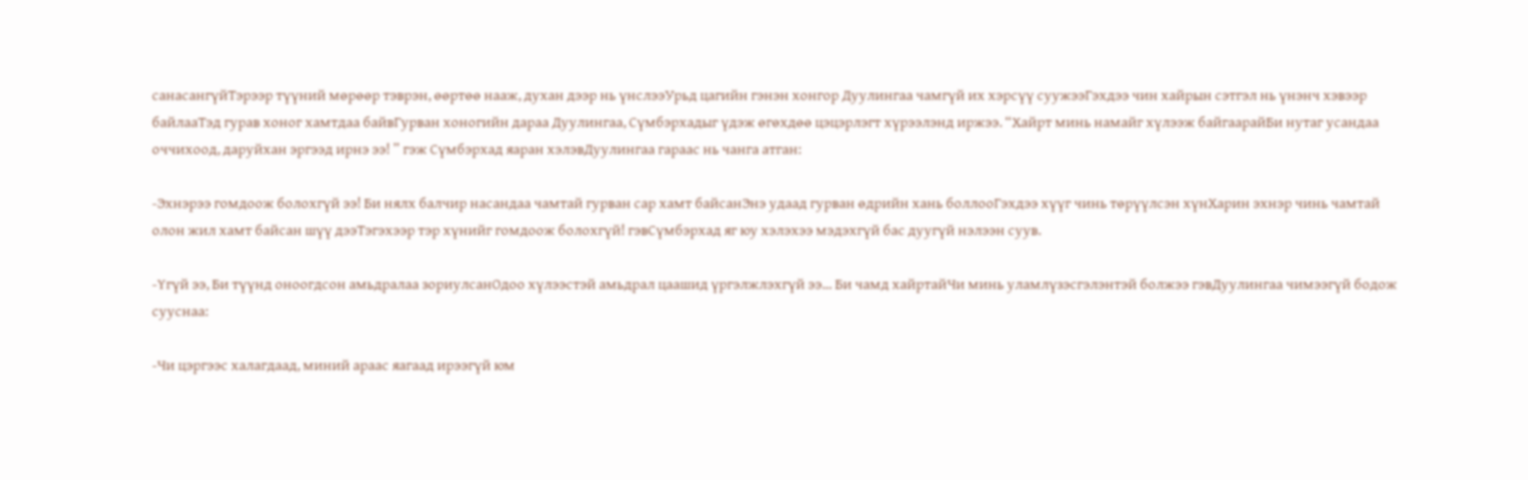санасангүйТэрээр түүний мөрөөр тэврэн, өөртөө нааж, духан дээр нь үнслээУрьд цагийн гэнэн хонгор Дуулингаа чамгүй их хэрсүү суужээГэхдээ чин хайрын сэтгэл нь үнэнч хэвээр байлааТэд гурав хоног хамтдаа байвГурван хоногийн дараа Дуулингаа, Сүмбэрхадыг үдэж өгөхдөө цэцэрлэгт хүрээлэнд иржээ. “Хайрт минь намайг хүлээж байгаарайБи нутаг усандаа оччихоод, даруйхан эргээд ирнэ ээ! ” гэж Сүмбэрхад яаран хэлэвДуулингаа гараас нь чанга атган:

-Эхнэрээ гомдоож болохгүй ээ! Би нялх балчир насандаа чамтай гурван сар хамт байсанЭнэ удаад гурван өдрийн хань боллооГэхдээ хүүг чинь төрүүлсэн хүнХарин эхнэр чинь чамтай олон жил хамт байсан шүү дээТэгэхээр тэр хүнийг гомдоож болохгүй! гэвСүмбэрхад яг юу хэлэхээ мэдэхгүй бас дуугүй нэлээн суув.

-Үгүй ээ, Би түүнд оноогдсон амьдралаа зориулсанОдоо хүлээстэй амьдрал цаашид үргэлжлэхгүй ээ… Би чамд хайртайЧи минь уламлүзэсгэлэнтэй болжээ гэвДуулингаа чимээгүй бодож сууснаа:

-Чи цэргээс халагдаад, миний араас яагаад ирээгүй юм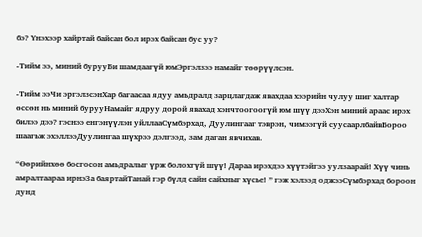бэ? Үнэхээр хайртай байсан бол ирэх байсан бус уу?

-Тийм ээ, миний бурууБи шамдаагүй юмЭргэлзээ намайг төөрүүлсэн.

-Тийм ээЧи эргэлзсэнХар багаасаа ядуу амьдралд зарцлагдаж явахдаа хээрийн чулуу шиг халтар өссөн нь миний бурууНамайг ядруу дорой явахад хэнчтоогоогүй юм шүү дээХэн миний араас ирэх билээ дээ? гэснээ енгэнүүлэн уйллааСүмбэрхад, Дуулингааг тэврэн, чимээгүй суусаарлбайвБороо шаагьж эхэллээДуулингаа шүхрээ дэлгээд, зам даган явчихав.

“Өөрийнхөө босгосон амьдралыг үрж болохгүй шүү! Дараа ирэхдээ хүүтэйгээ уулзаарай! Хүү чинь амралтаараа ирнэЗа баяртайТанай гэр бүлд сайн сайхныг хүсье! ” гэж хэлээд оджээСүмбэрхад бороон дунд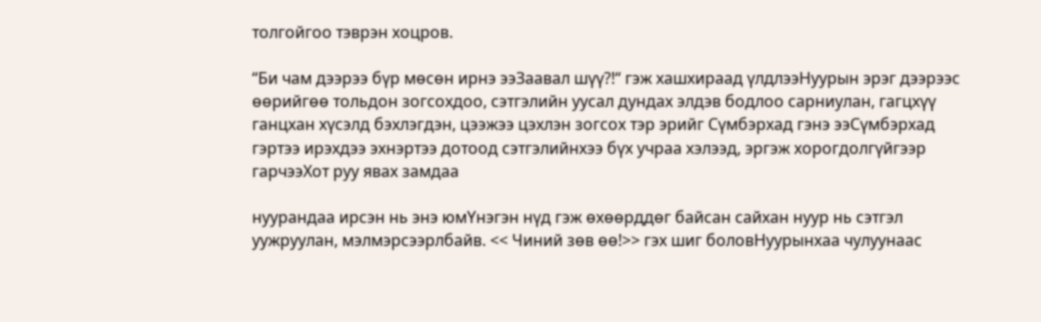толгойгоо тэврэн хоцров.

“Би чам дээрээ бүр мөсөн ирнэ ээЗаавал шүү?!“ гэж хашхираад үлдлээНуурын эрэг дээрээс өөрийгөө тольдон зогсохдоо, сэтгэлийн уусал дундах элдэв бодлоо сарниулан, гагцхүү ганцхан хүсэлд бэхлэгдэн, цээжээ цэхлэн зогсох тэр эрийг Сүмбэрхад гэнэ ээСүмбэрхад гэртээ ирэхдээ эхнэртээ дотоод сэтгэлийнхээ бүх учраа хэлээд, эргэж хорогдолгүйгээр гарчээХот руу явах замдаа

нуурандаа ирсэн нь энэ юмҮнэгэн нүд гэж өхөөрддөг байсан сайхан нуур нь сэтгэл уужруулан, мэлмэрсээрлбайв. << Чиний зөв өө!>> гэх шиг боловНуурынхаа чулуунаас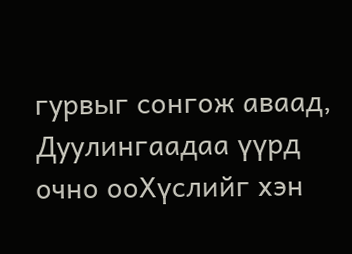гурвыг сонгож аваад, Дуулингаадаа үүрд очно ооХүслийг хэн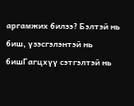аргамжих билээ? Бэлтэй нь биш, үзэсгэлэнтэй нь бишГагцхүү сэтгэлтэй нь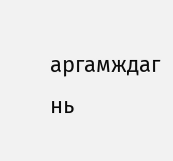аргамждаг нь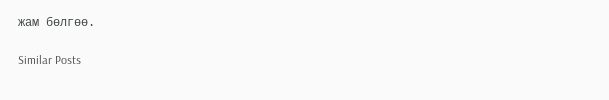жам бөлгөө.

Similar Posts